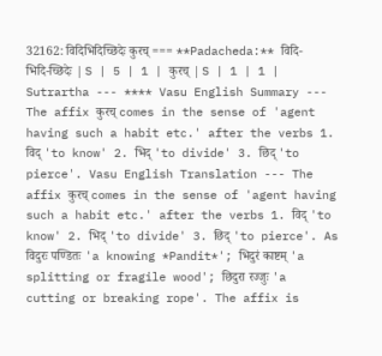32162: विदिभिदिच्छिदेः कुरच् === **Padacheda:** विदि-भिदि-च्छिदेः | S | 5 | 1 | कुरच् | S | 1 | 1 | Sutrartha --- **** Vasu English Summary --- The affix कुरच् comes in the sense of 'agent having such a habit etc.' after the verbs 1. विद् 'to know' 2. भिद् 'to divide' 3. छिद् 'to pierce'. Vasu English Translation --- The affix कुरच् comes in the sense of 'agent having such a habit etc.' after the verbs 1. विद् 'to know' 2. भिद् 'to divide' 3. छिद् 'to pierce'. As विदुरः पण्डितः 'a knowing *Pandit*'; भिदुरं काष्टम् 'a splitting or fragile wood'; छिदुरा रज्जुः 'a cutting or breaking rope'. The affix is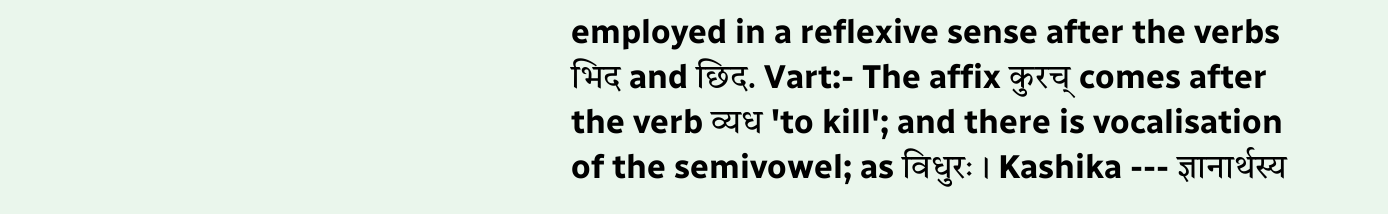employed in a reflexive sense after the verbs भिद and छिद. Vart:- The affix कुरच् comes after the verb व्यध 'to kill'; and there is vocalisation of the semivowel; as विधुरः । Kashika --- ज्ञानार्थस्य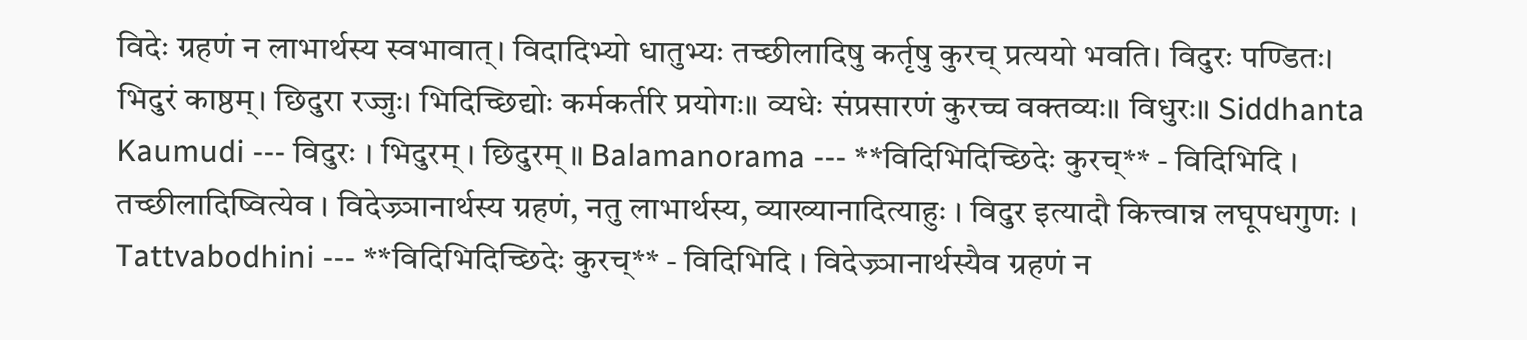विदेः ग्रहणं न लाभार्थस्य स्वभावात्। विदादिभ्यो धातुभ्यः तच्छीलादिषु कर्तृषु कुरच् प्रत्ययो भवति। विदुरः पण्डितः। भिदुरं काष्ठम्। छिदुरा रज्जुः। भिदिच्छिद्योः कर्मकर्तरि प्रयोगः॥ व्यधेः संप्रसारणं कुरच्च वक्तव्यः॥ विधुरः॥ Siddhanta Kaumudi --- विदुरः । भिदुरम् । छिदुरम् ॥ Balamanorama --- **विदिभिदिच्छिदेः कुरच्** - विदिभिदि । तच्छीलादिष्वित्येव । विदेज्र्ञानार्थस्य ग्रहणं, नतु लाभार्थस्य, व्याख्यानादित्याहुः । विदुर इत्यादौ कित्त्वान्न लघूपधगुणः । Tattvabodhini --- **विदिभिदिच्छिदेः कुरच्** - विदिभिदि । विदेज्र्ञानार्थस्यैव ग्रहणं न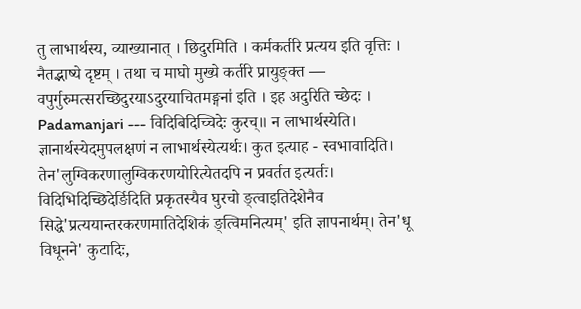तु लाभार्थस्य, व्याख्यानात् । छिदुरमिति । कर्मकर्तरि प्रत्यय इति वृत्तिः । नैतद्भाष्ये दृष्टम् । तथा च माघो मुख्ये कर्तरि प्रायुङ्क्त — वपुर्गुरुमत्सरच्छिदुरयाऽदुरयाचितमङ्गना॑ इति । इह अदुरिति च्छेदः । Padamanjari --- विदिबिदिच्चिदेः कुरच्॥ न लाभार्थस्येति। ज्ञानार्थस्येदमुपलक्षणं न लाभार्थस्येत्यर्थः। कुत इत्याह - स्वभावादिति। तेन'लुग्विकरणालुग्विकरणयोरित्येतदपि न प्रवर्तत इत्यर्तः। विदिभिदिच्छिदेर्ङिदिति प्रकृतस्यैव घुरचो ङ्त्वाइतिदेशेनैव सिद्धे'प्रत्ययान्तरकरणमातिदेशिकं ङ्त्विमनित्यम्' इति ज्ञापनार्थम्। तेन'धू विधूनने' कुटादिः,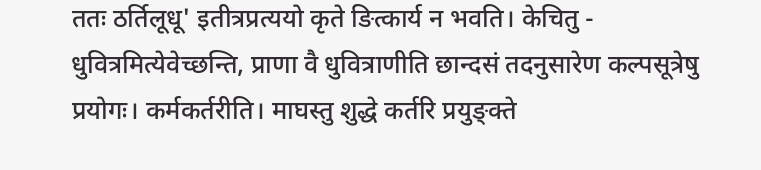ततः ठर्तिलूधू' इतीत्रप्रत्ययो कृते ङित्कार्य न भवति। केचितु - धुवित्रमित्येवेच्छन्ति, प्राणा वै धुवित्राणीति छान्दसं तदनुसारेण कल्पसूत्रेषु प्रयोगः। कर्मकर्तरीति। माघस्तु शुद्धे कर्तरि प्रयुङ्क्ते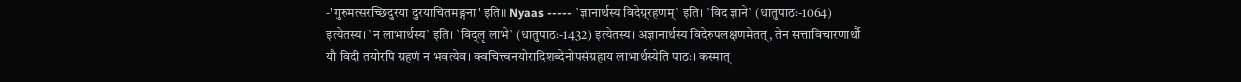-'गुरुमत्सरच्छिदुरया दुरयाचितमङ्गना' इति॥ Nyaas ----- `ज्ञानार्थस्य विदेग्र्रहणम्` इति। `विद ज्ञाने` (धातुपाठः-1064) इत्येतस्य। `न लाभार्थस्य` इति। `विद्लृ लाभे` (धातुपाठः-1432) इत्येतस्य। अज्ञानार्थस्य विदेरुपलक्षणमेतत्, तेन सत्ताविचारणार्थौ यौ विदी तयोरपि ग्रहणं न भवत्येव। क्वचित्त्वनयोरादिशब्देनोपसंग्रहाय लाभार्थस्येति पाठः। कस्मात्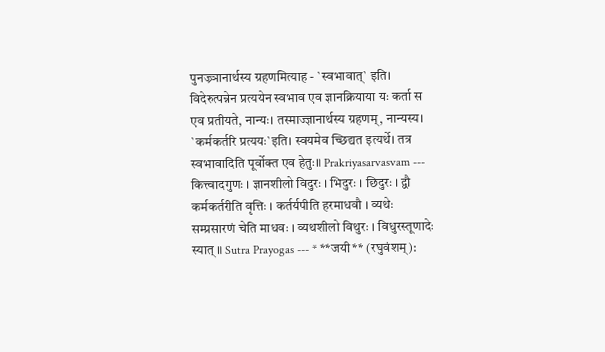पुनज्र्ञानार्थस्य ग्रहणमित्याह - `स्वभावात्` इति। विदेरुत्पन्नेन प्रत्ययेन स्वभाव एव ज्ञानक्रियाया यः कर्ता स एव प्रतीयते, नान्यः। तस्माज्ज्ञानार्थस्य ग्रहणम्, नान्यस्य। `कर्मकर्तरि प्रत्ययः`इति। स्वयमेव च्छिद्यत इत्यर्थे। तत्र स्वभावादिति पूर्वोक्त एव हेतुः॥ Prakriyasarvasvam --- कित्त्वादगुणः । ज्ञानशीलो विदुरः । भिदुरः । छिदुरः । द्वौ कर्मकर्तरीति वृत्तिः । कर्तर्यपीति हरमाधवौ । व्यथेः सम्प्रसारणं चेति माधवः । व्यथशीलो विथुरः । विधुरस्तूणादेः स्यात् ॥ Sutra Prayogas --- * **जयी** (रघुवंशम्):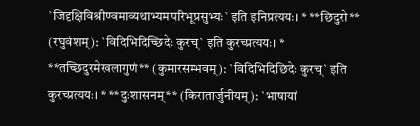`जिदृक्षिविश्रीण्वमाव्यथाभ्यमपरिभूप्रसुभ्यः` इति इनिप्रत्ययः। * **छिदुरो** (रघुवंशम्): `विदिभिदिच्छिदेः कुरच्` इति कुरच्प्रत्ययः। * **तच्छिदुरमेखलागुणं** (कुमारसम्भवम्): `विदिभिदिछिदेः कुरच्` इति कुरच्प्रत्ययः। * **दुःशासनम्** (किरातार्जुनीयम्): `भाषायां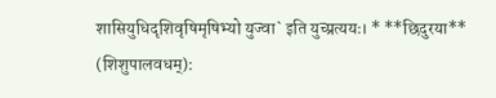शासियुधिदृशिवृषिमृषिभ्यो युज्वा` इति युच्प्रत्ययः। * **छिदुरया** (शिशुपालवधम्):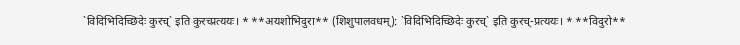`विदिभिदिच्छिदेः कुरच्` इति कुरच्प्रत्ययः। * **अयशोभिदुरा** (शिशुपालवधम्): `विदिभिदिच्छिदेः कुरच्` इति कुरच्-प्रत्ययः। * **विदुरो**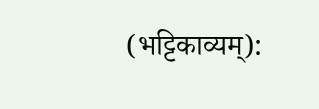(भट्टिकाव्यम्):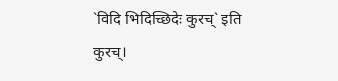`विदि भिदिच्छिदेः कुरच्` इति कुरच्।